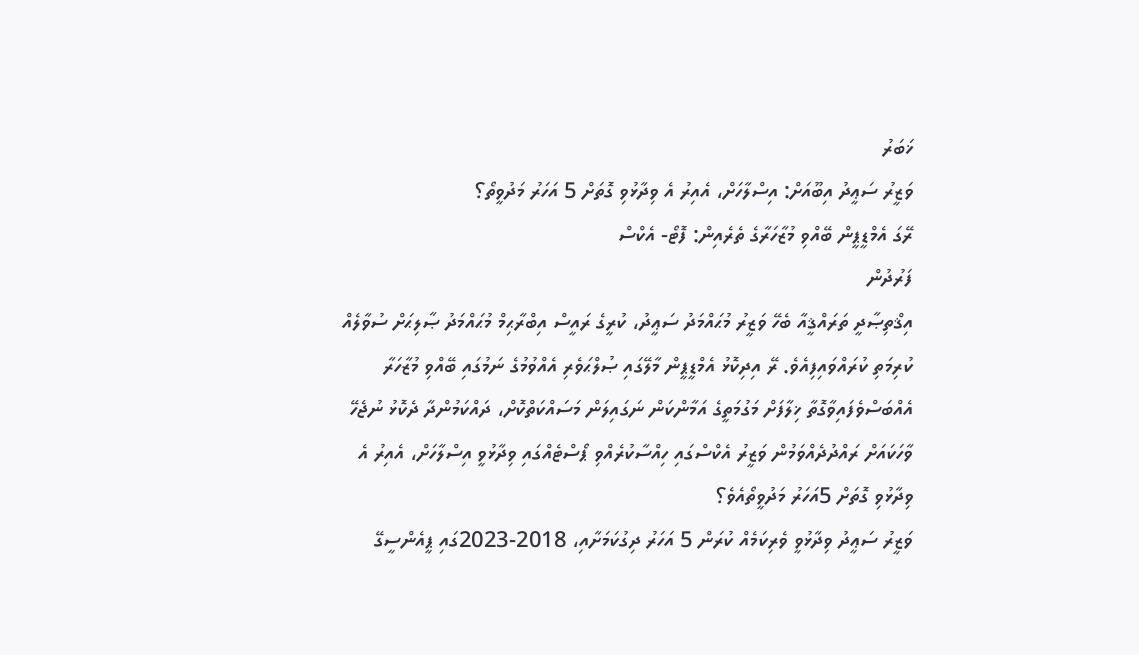ޚަބަރު
ވަޒީރު ސަޢީދު އިބޫއަށް: އިސްލާހަށް، އެއިރު އެ ވިދާޅުވި ގޮތަށް 5 އަހަރު މަދުވީތޯ؟
ރޭގަ އެމްޑީޕީން ބޭއްވި މުޒާހަރާގެ ތެރެއިން: ފޮޓޯ- އެކްސް
ފަރުދުން
އިޤްތިޞާދީ ތަރައްޤީއާ ބެހޭ ވަޒީރު މުޙައްމަދު ސަޢީދު، ކުރީގެ ރައީސް އިބްރާޙިމް މުޙައްމަދު ޞާލިޙަށް ސުވާލެއް ކުރިމަތި ކުރައްވައިފިއެވެ. ރޭ އިދިކޮޅު އެމްޑީޕީން މާލޭގައި ޞުލްޙަވެރި އެއްވުމުގެ ނަމުގައި ބޭއްވި މުޒާހަރާ އެއްބަސްވެފައިވާގޮތާ ޚިލާފަށް މަގުމަތީގެ އަމާންކަން ނަގައިލަން މަސައްކަތްކޮށް، ދައްކަމުންދާ ދެކޮޅު ނުޖެހޭ ވާހަކައަށް ރައްދުދެއްވަމުން ވަޒީރު އެކްސްގައި ހިއްސާކުރެއްވި ޕޯސްޓެއްގައި ވިދާޅުވީ އިސްލާހަށް، އެއިރު އެ ވިދާޅުވި ގޮތަށް 5އަހަރު މަދުވީތޯއެވެ؟
ވަޒީރު ސަޢީދު ވިދާޅުވީ ވެރިކަމެއް ކުރަން 5 އަހަރު ދިގުކަމަށާއި، 2018-2023ގައި ޕީއެންސީގޭ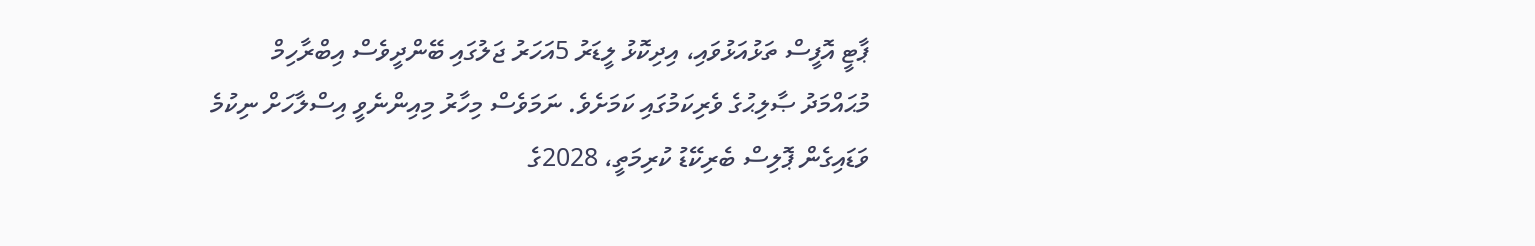ޕާޓީ އޮފީސް ތަޅުއަޅުވައި، އިދިކޮޅު ލީޑަރު 5އަހަރު ޖަލުގައި ބޭންދީވެސް އިބްރާހިމް މުޙައްމަދު ޞާލިޙުގެ ވެރިކަމުގައި ކަމަށެވެ. ނަމަވެސް މިހާރު މިއިންނެވީ އިސްލާހަށް ނިކުމެ ވަޑައިގެން ޕޮލިސް ބެރިކޭޑު ކުރިމަތީ، 2028ގެ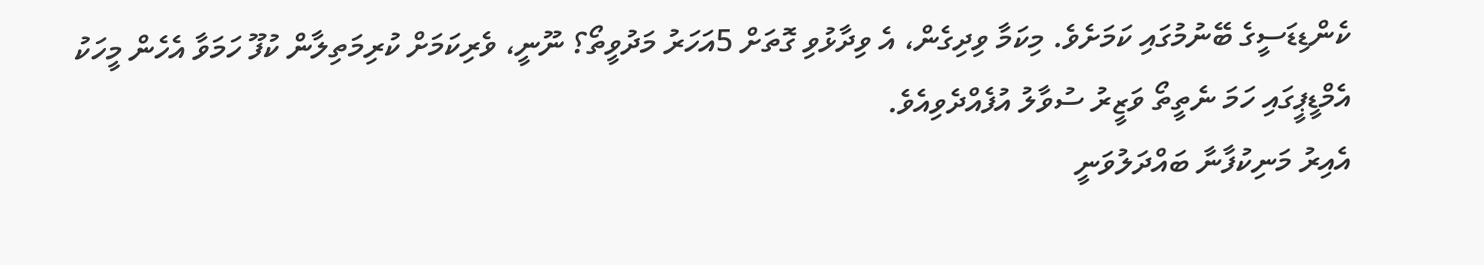ކެންޑިޑަސީގެ ބޭނުމުގައި ކަމަށެވެ. މިކަމާ ވިދިގެން، އެ ވިދާޅުވި ގޮތަށް 5އަހަރު މަދުވީތޯ؟ ނޫނީ، ވެރިކަމަށް ކުރިމަތިލާން ކުފޫ ހަމަވާ އެހެން މީހަކު އެމްޑީޕީގައި ހަމަ ނެތީތޯ ވަޒީރު ސުވާލު އުފެއްދެވިއެވެ.
އެއިރު މަނިކުފާނާ ބައްދަލުވަނީ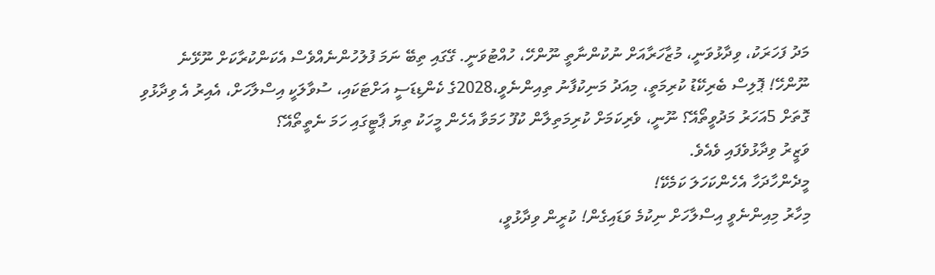މަދު ފަހަރަކު، ވިދާޅުވަނީ، މުޒާހަރާއަށް ނުކުންނާތީ ނޫންހޭ، ހުއްޓުވަނީ. ގޭގައި ތިބޭ ނަމަ ފުލުހުންނެއްވެސް އެކަންކުރާކަށް ނޫޅޭނެ ނޫންހޭ! ޕޮލިސް ބެރިކޭޑު ކުރިމަތީ، މިއަދު މަނިކުފާނު ތިއިންނެވީ،2028ގެ ކެންޑިޑަސީ އަށްޓަކައި، ސުވާލަކީ އިސްލާހަށް، އެއިރު އެ ވިދާޅުވި ގޮތަށް 5އަހަރު މަދުވީތޯއޭ؟ ނޫނީ، ވެރިކަމަށް ކުރިމަތިލާން ކުފޫ ހަމަވާ އެހެން މީހަކު ތިޔަ ޕާޓީގައި ހަމަ ނެތީތޯއޭ؟
ވަޒީރު ވިދާޅުވެފައި ވެއެވެ.
މީދެންހާދަހާ އެހެންކަހަލަ ކަމެކޭ!
މިހާރު މިއިންނެވީ އިސްލާހަށް ނިކުމެ ވަޑައިގެން! ކުރީން ވިދާޅުވީ،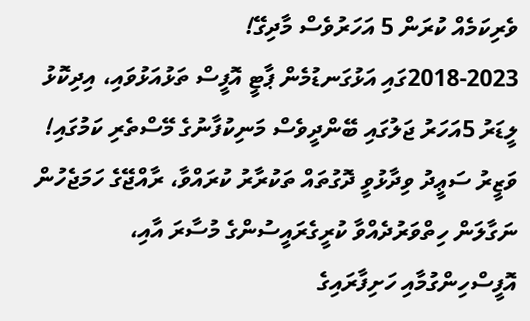ވެރިކަމެއް ކުރަން 5 އަހަރުވެސް މާދިގޭ!
2018-2023ގައި އަޅުގަނޑުމެން ޕާޓީ އޮފީސް ތަޅުއަޅުވައި، އިދިކޮޅު ލީޑަރު 5އަހަރު ޖަލުގައި ބޭންދީވެސް މަނިކުފާނުގެ މޭސްތެރި ކަމުގައި!
ވަޒީރު ސަޢީދު ވިދާޅުވީ ދޮގުތައް ތަކުރާރު ކުރައްވާ، ރާއްޖޭގެ ހަމަޖެހުން ނަގާލަން ހިތްވަރުދެއްވާ ކުރީގެރައީސުންގެ މުސާރަ އާއި، އޮފީސްހިންގުމާއި ހަށިފާރައިގެ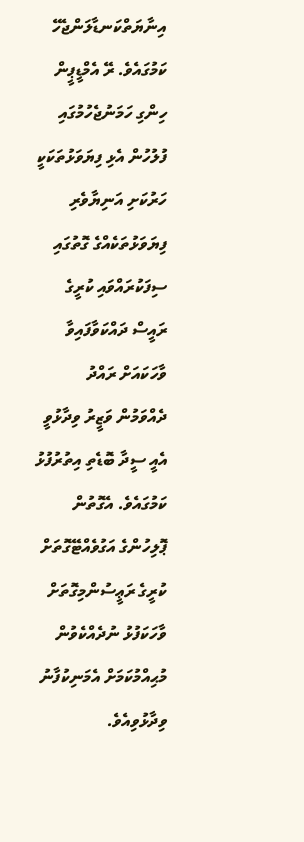އިނާޔަތްކަނޑާލަންޖެހޭ ކަމުގައެވެ. ރޭ އެމްޑީޕީން ހިންގި ހަމަނުޖެހުމުގައި ފުލުހުން އެޅި ފިޔަވަޅުތަކަކީ ހަރުކަށި އަނިޔާވެރި ފިޔަވަޅުތަކެއްގެ ގޮތުގައި ސިފަކުރައްވައި ކުރީގެ ރައީސް ދައްކަވާފައިވާ ވާހަކައަށް ރައްދު ދެއްވަމުން ވަޒީރު ވިދާޅުވީ އެއީ ސީދާ ބޮޑެތި އިތުރުފުޅު ކަމުގައެވެ. އެގޮތުން ޕޮލިހުންގެ އަގުވެއްޓޭގޮތަށް ކުރީގެ ރަޢީސުންމިގޮތަށް ވާހަކަފުޅު ނުދެއްކެވުން މުޙިއްމުކަމަށް އެމަނިކުފާނު ވިދާޅުވިއެވެ.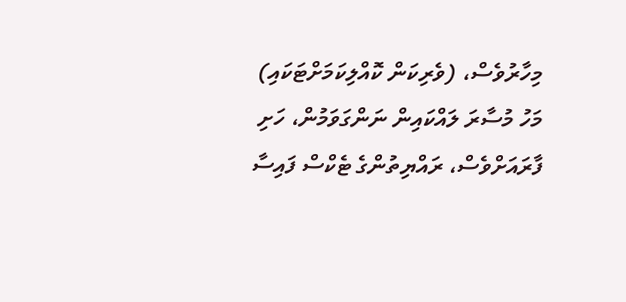މިހާރުވެސް، (ވެރިކަން ކޮއްލިކަމަށްޓަކައި) މަހު މުސާރަ ލައްކައިން ނަންގަވަމުން، ހަށި ފާރައަށްވެސް، ރައްޔިތުންގެ ޓެކްސް ފައިސާ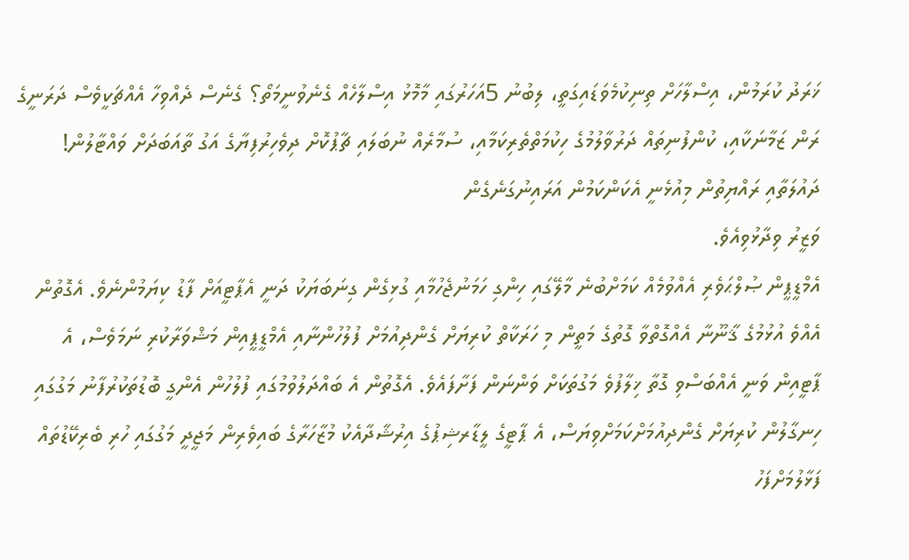ޚަރަދު ކުރަމުން، އިސްލާހަށް ތިނިކުމެވަޑައިގަތީ، ލިބުނު 5އަހަރުގައި މާމޮޅު އިސްލާހެއް ގެނެވުނީމަތޯ؟ ގެނެސް ދެއްވިހާ އެއްޗަކީވެސް ދަރަނީގެ ރަން ޒަމާނަކާއި، ކުންފުނިތައް ދަރުވާލުމުގެ ހިކުމަތްތެރިކަމާއި، ސުމާރެއް ނުބަލައި ޗާޕުކޮށް ދިވެހިރުފިޔާގެ އަގު ތާއަބަދަށް ވައްޓާލުން! ދައުލަތާއި ރައްޔިތުން މިއުޅެނީ އެކަންކަމުން އަރައިނުގަނެގެން
ވަޒީރު ވިދާޅުވިއެވެ.
އެމްޑީޕީން ޞުލްޙަވެރި އެއްވުމެއް ކަމަށްބުނެ މާލޭގައި ހިންގި ހަމަނުޖެހުމާއި ގުޅިގެން ގިނަބަޔަކު ދަނީ އެޕާޓީއަށް ފާޑު ކިޔަމުންނެވެ. އެގޮތުން އެއްވެ އުޅުމުގެ ޤާނޫނާ އެއްގޮތްވާ ގޮތުގެ މަތީން މި ހަރަކާތް ކުރިޔަށް ގެންދިއުމަށް ފުލުހުންނާއި އެމްޑީޕީއިން މަޝްވަރާކުރި ނަމަވެސް، އެ ޕާޓީއިން ވަނީ އެއްބަސްވި ގޮތާ ޚިލާފުވެ މަގުތަކަށް ވަންނަން ފަށާފައެވެ. އެގޮތުން އެ ބައްދަލުވުމުގައި ފުލުހުން އެންގީ ބޮޑުތަކުރުފާނު މަގުގައި ހިނގާލުން ކުރިޔަށް ގެންދިއުމަށްކަމަށްވިޔަސް، އެ ޕާޓީގެ ލީޑާރޝިޕުގެ އިރުޝާދާއެކު މުޒާހަރާގެ ބައިވެރިން މަޖީދީ މަގުގައި ހުރި ބެރިކޭޑުތައް ފަޅާލުމަށްފަހު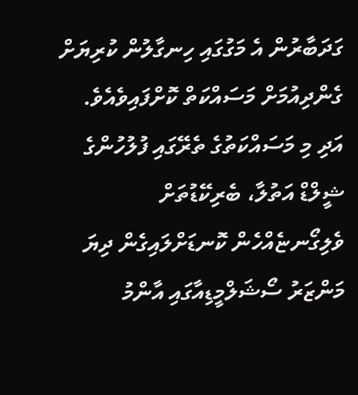ގަދަބާރުން އެ މަގުގައި ހިނގާލުން ކުރިޔަށް ގެންދިއުމަށް މަސައްކަތް ކޮށްފައިވެއެވެ. އަދި މި މަސައްކަތުގެ ތެރޭގައި ފުލުހުންގެ ޝީލްޑް އަތުލާ، ބެރިކޭޑުތަށް ވެލިގޯނޏެއްހެން ކޮނޑަށްލައިގެން ދިޔަ މަންޒަރު ސޯޝަލްމީޑިއާގައި އާންމު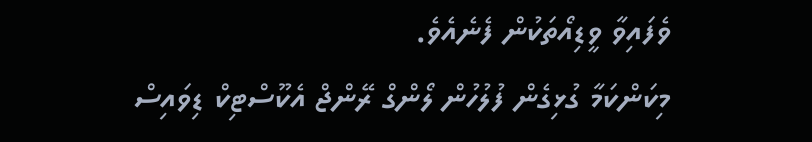ވެފައިވާ ވީޑިއޯތަކުން ފެނެއެވެ.
މިކަންކަމާ ގުޅިގެން ފުލުހުން ލޯންގް ރޭންޖް އެކޫސްޓިކް ޑިވައިސް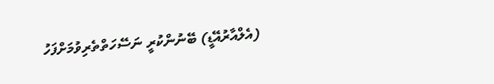(އެލްއާރުއޭޑީ) ބޭނުންކުރީ ނަސޭހަތްތެރިވުމަށްފަހު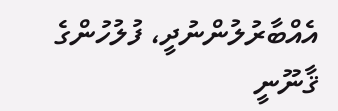އެއްބާރުލުންނުދީ، ފުލުހުންގެ ޤާނޫނީ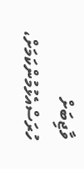ވާޖިބަށް ހުރަސްއެޅުމުންކަމަށް،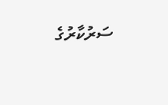ސަރުކާރުގެ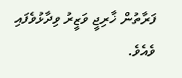ފަރާތުން ޚާރިޖީ ވަޒީރު ވިދާޅުވެފައި ވެއެވެ.